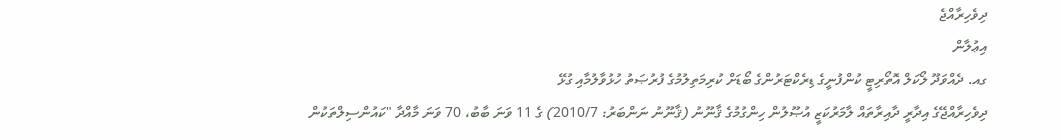ދިވެހިރާއްޖެ
އިޢުލާން
ގއ. ދެއްވަދޫ ލޯކަލް އޮތޯރިޓީ ކުންފުނީގެ ޑިރެކްޓަރުންގެ ބޯޑަށް ކުރިމަތިލުމުގެ ފުރުޞަތު ހުޅުވާލުމާއި ގުޅޭ
ދިވެހިރާއްޖޭގެ އިދާރީ ދާއިރާތައް ލާމަރުކަޒީ އުޞޫލުން ހިންގުމުގެ ޤާނޫނު (ޤާނޫނު ނަންބަރު: 2010/7) ގެ 11 ވަނަ ބާބު، 70 ވަނަ މާއްދާ "ކައުންސިލްތަކުން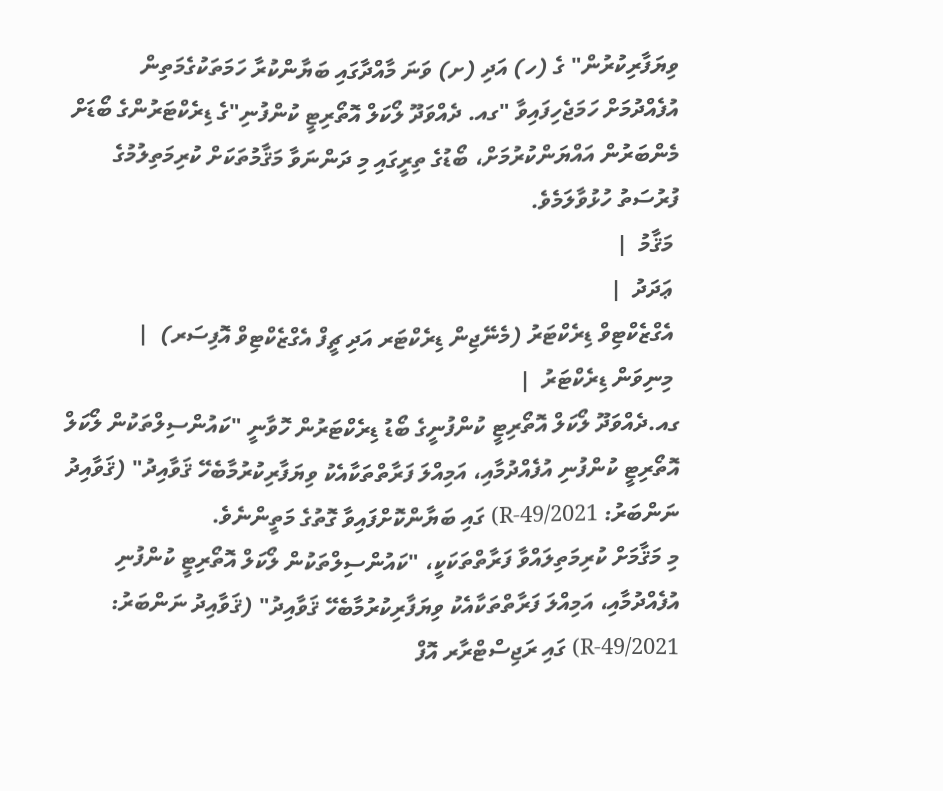ވިޔަފާރިކުރުން" ގެ (ހ) އަދި (ށ) ވަނަ މާއްދާގައި ބަޔާންކުރާ ހަމަތަކުގެމަތިން އުފެއްދުމަށް ހަމަޖެހިފައިވާ "ގއ. ދެއްވަދޫ ލޯކަލް އޮތޯރިޓީ ކުންފުނި"ގެ ޑިރެކްޓަރުންގެ ބޯޑަށް މެންބަރުން އައްޔަންކުރުމަށް، ބޯޑުގެ ތިރީގައި މި ދަންނަވާ މަޤާމުތަކަށް ކުރިމަތިލުމުގެ ފުރުސަތު ހުޅުވާލަމެވެ.
 މަޤާމު  |
 ޢަދަދު  |
 އެގްޒެކްޓިވް ޑިރެކްޓަރު (މެނޭޖިން ޑިރެކްޓަރ އަދި ޗީފް އެގްޒެކްޓިވް އޮފިސަރ)  |
 މިނިވަން ޑިރެކްޓަރު  |
ގއ.ދެއްވަދޫ ލޯކަލް އޮތޯރިޓީ ކުންފުނީގެ ބޯޑު ޑިރެކްޓަރުން ހޮވާނީ "ކައުންސިލްތަކުން ލޯކަލް އޮތޯރިޓީ ކުންފުނި އުފެއްދުމާއި، އަމިއްލަ ފަރާތްތަކާއެކު ވިޔަފާރިކުރުމާބެހޭ ޤަވާއިދު" (ޤަވާއިދު ނަންބަރު: 2021/R-49) ގައި ބަޔާންކޮށްފައިވާ ގޮތުގެ މަތީންނެވެ.
މި މަޤާމަށް ކުރިމަތިލައްވާ ފަރާތްތަކަކީ، "ކައުންސިލްތަކުން ލޯކަލް އޮތޯރިޓީ ކުންފުނި އުފެއްދުމާއި، އަމިއްލަ ފަރާތްތަކާއެކު ވިޔަފާރިކުރުމާބެހޭ ޤަވާއިދު" (ޤަވާއިދު ނަންބަރު: 2021/R-49) ގައި ރަޖިސްޓްރާރ އޮފް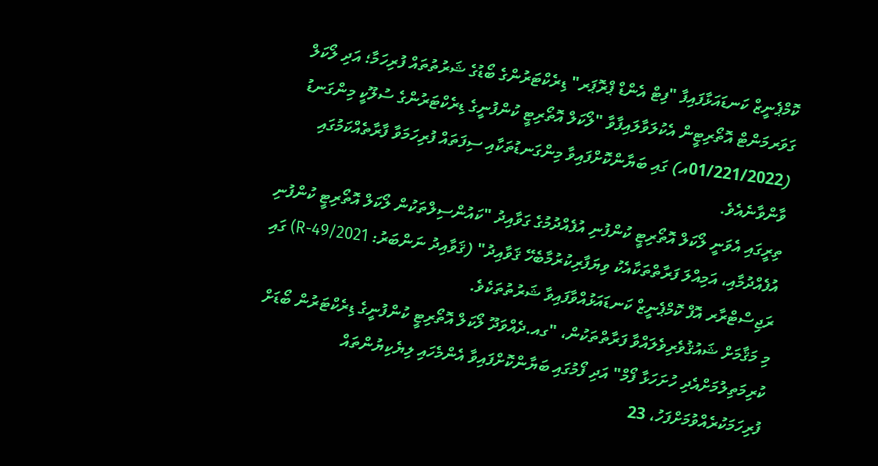ކޮމްޕެނީޒް ކަނޑައަޅާފައިފާ "ފިޓް އެންޑް ޕްރޮޕަރ" ޑިރެކްޓަރުންގެ ބޯޑުގެ ޝަރުތުތައް ފުރިހަމާ؛ އަދި ލޯކަލް ގަވަރމަންޓް އޮތޯރިޓީން އެކުލަވާލައިފާވާ "ލޯކަލް އޮތޯރިޓީ ކުންފުނީގެ ޑިރެކްޓަރުންގެ ސުލޫކީ މިންގަނޑު (01/221/2022އ) ގައި ބަޔާންކޮށްފައިވާ މިންގަނޑުތަކާއި ސިފަތައް ފުރިހަމަވާ ފާރާތެއްކަމުގައި ވާންވާނެއެވެ.
ތިރީގައި އެވަނީ ލޯކަލް އޮތޯރިޓީ ކުންފުނި އުފެއްދުމުގެ ގަވާއިދު "ކައުންސިލްތަކުން ލޯކަލް އޮތޯރިޓީ ކުންފުނި އުފެއްދުމާއި، އަމިއްލަ ފަރާތްތަކާއެކު ވިޔަފާރިކުރުމާބެހޭ ޤަވާއިދު" (ޤަވާއިދު ނަންބަރު: 2021/R-49) ގައި ރަޖިސްޓްރާރ އޮފް ކޮމްޕެނީޒް ކަނޑައަޅުއްވާފައިވާ ޝަރުތުތަކެވެ.
މި މަޤާމަށް ޝައުޤުވެރިވެލައްވާ ފަރާތްތަކުން، "ގއ.ދެއްވަދޫ ލޯކަލް އޮތޯރިޓީ ކުންފުނީގެ ޑިރެކްޓަރުން ބޯޑަށް ކުރިމަތިލުމަށްއެދި ހުށަހަޅާ ފޯމް" އަދި ފޯމުގައި ބަޔާންކޮށްފައިވާ އެންމެހައި ލިޔެކިޔުންތައް ފުރިހަމަކުރެއްވުމަށްފަހު، 23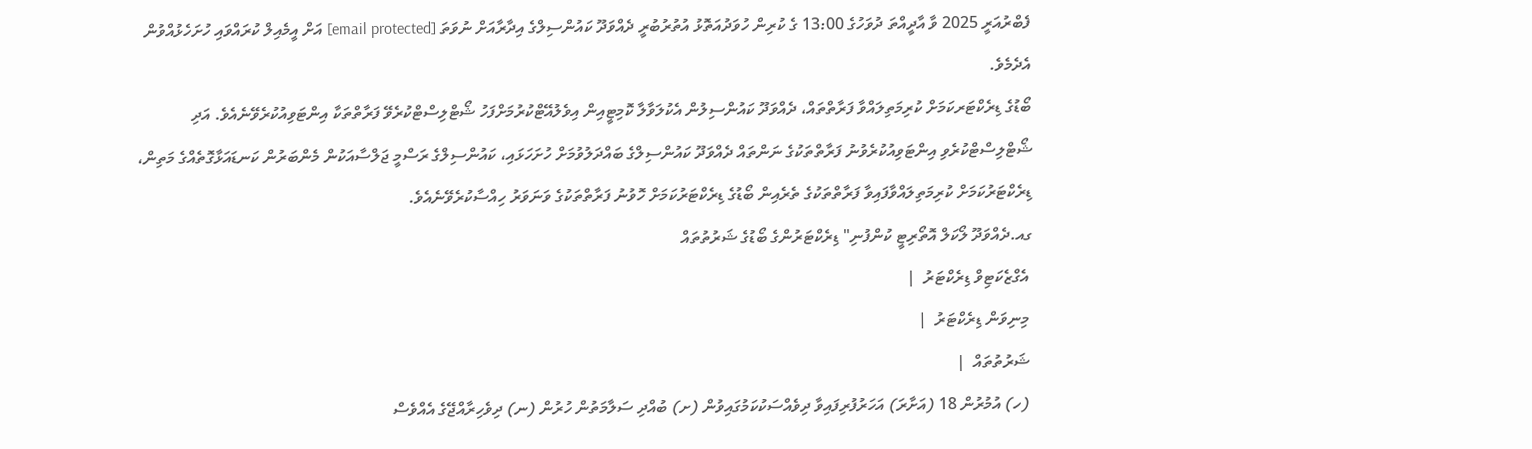ފެބްރުއަރީ 2025 ވާ އާދީއްތަ ދުވަހުގެ 13:00 ގެ ކުރިން ހުވަދުއަތޮޅު އުތުރުބުރީ ދެއްވަދޫ ކައުންސިލްގެ އިދާރާއަށް ނުވަތަ [email protected] އަށް އީމެއިލް ކުރައްވައި ހުށަހެޅުއްވުން އެދެމެވެ.
ބޯޑުގެ ޑިރެކްޓަރކަމަށް ކުރިމަތިލައްވާ ފަރާތްތައް، ދެއްވަދޫ ކައުންސިލުން އެކުލަވާލާ ކޮމިޓީއިން އިވެލުއޭޓްކުރުމަށްފަހު ޝޯޓްލިސްޓްކުރެވޭ ފަރާތްތަކާ އިންޓަވިއުކުރެވޭނެއެވެ. އަދި ޝޯޓްލިސްޓްކުރެވި އިންޓަވިއުކުރެވުނު ފަރާތްތަކުގެ ނަންތައް ދެއްވަދޫ ކައުންސިލްގެ ބައްދަލުވުމަށް ހުށަހަޅައި، ކައުންސިލްގެ ރަސްމީ ޖަލްސާއަކުން މެންބަރުން ކަނޑައަޅާގޮތެއްގެ މަތިން، ޑިރެކްޓަރުކަމަށް ކުރިމަތިލައްވާފައިވާ ފަރާތްތަކުގެ ތެރެއިން ބޯޑުގެ ޑިރެކްޓަރުކަމަށް ހޮވުނު ފަރާތްތަކުގެ ވަނަވަރު ހިއްސާކުރެވޭނެއެވެ.
ގއ.ދެއްވަދޫ ލޯކަލް އޮތޯރިޓީ ކުންފުނި" ޑިރެކްޓަރުންގެ ބޯޑުގެ ޝަރުތުތައް
 އެގްޒެކަޓިވް ޑިރެކްޓަރު  |
 މިނިވަން ޑިރެކްޓަރު  |
 ޝަރުތުތައް  |
 (ހ) އުމުރުން 18 (އަށާރަ) އަހަރުފުރިފައިވާ ދިވެއްސަކުކަމުގައިވުން (ށ) ބުއްދި ސަލާމަތުން ހުރުން (ނ) ދިވެހިރާއްޖޭގެ އެއްވެސް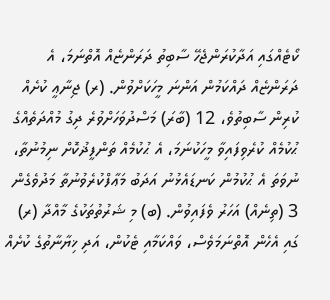ކޯޓެއްގައި އަދާކުރަންޖެހޭ ސާބިތު ދަރަންޏެއް އޮތްނަމަ، އެ ދަރަންޏެއް ދައްކަމުން އަންނަ މީހަކަށްވުން. (ރ) ޖިނާޢީ ކުށެއް ކުރިން ސާބިތުވެ، 12 (ބާރަ) މަސްދުވަހަށްވުރެ ދިގު މުއްދަތެއްގެ ޙުކުމެއް ކުރެވިފައިވާ މީހަކުނަމަ، އެ ޙުކުމެއް ތަންފީޛުކޮށް ނިމުނުތާ، ނުވަތަ އެ ޙުކުމުން ކަނޑައެޅުނު އަދަބު މަޢާފްކުރެވުނުތާ މަދުވެގެން 3 (ތިނެއް) އަހަރު ވެފައިވުން. (ބ) މި ޝަރުތުތަކުގެ މާއްދާ (ރ) ގައި އެހެން އޮތްނަމަވެސް، ވައްކަމާއި ޓެކުން، އަދި ޚިޔާނާތުގެ ކުށެއް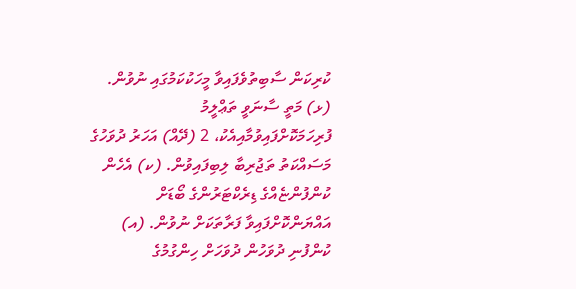ކުރިކަން ސާބިތުވެފައިވާ މީހަކުކަމުގައި ނުވުން. (ޅ) މަތީ ސާނަވީ ތަޢްލީމު ފުރިހަމަކޮށްފައިވުމާއިއެކު، 2 (ދޭއް) އަހަރު ދުވަހުގެ މަސައްކަތު ތަޖުރިބާ ލިބިފައިވުން. (ކ) އެހެން ކުންފުންޏެއްގެ ޑިރެކްޓަރުންގެ ބޯޑަށް އައްޔަންކޮށްފައިވާ ފަރާތަކަށް ނުވުން. (އ) ކުންފުނި ދުވަހުން ދުވަހަށް ހިންގުމުގެ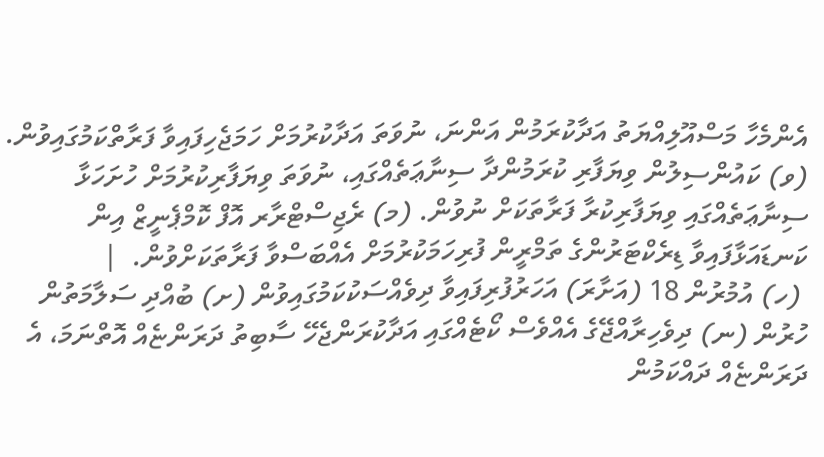އެންމެހާ މަސްއޫލިއްޔަތު އަދާކުރަމުން އަންނަ، ނުވަތަ އަދާކުރުމަށް ހަމަޖެހިފައިވާ ފަރާތްކަމުގައިވުން. (ވ) ކައުންސިލުން ވިޔަފާރި ކުރަމުންދާ ސިނާޢަތެއްގައި، ނުވަތަ ވިޔަފާރިކުރުމަށް ހުށަހަޅާ ސިނާޢަތެއްގައި ވިޔަފާރިކުރާ ފަރާތަކަށް ނުވުން. (މ) ރެޖިސްޓްރާރ އޮފް ކޮމްޕެނީޒް އިން ކަނޑައަޅާފައިވާ ޑިރެކްޓަރުންގެ ތަމްރީން ފުރިހަމަކުރުމަށް އެއްބަސްވާ ފަރާތަކަށްވުން.  |
 (ހ) އުމުރުން 18 (އަށާރަ) އަހަރުފުރިފައިވާ ދިވެއްސަކުކަމުގައިވުން (ށ) ބުއްދި ސަލާމަތުން ހުރުން (ނ) ދިވެހިރާއްޖޭގެ އެއްވެސް ކޯޓެއްގައި އަދާކުރަންޖެހޭ ސާބިތު ދަރަންޏެއް އޮތްނަމަ، އެ ދަރަންޏެއް ދައްކަމުން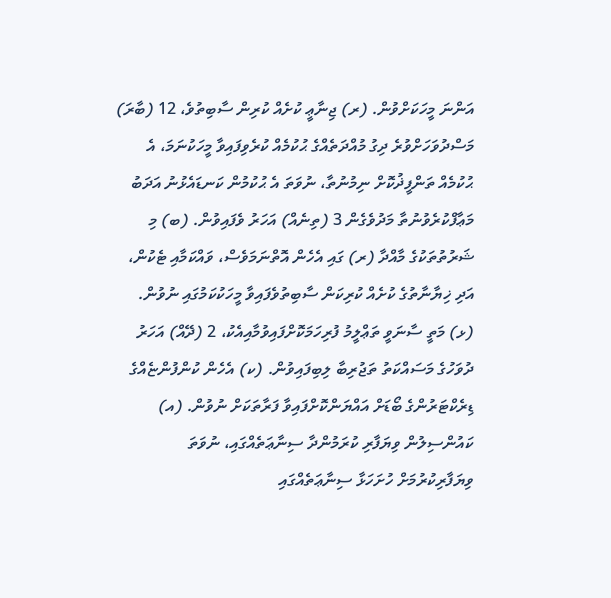އަންނަ މީހަކަށްވުން. (ރ) ޖިނާޢީ ކުށެއް ކުރިން ސާބިތުވެ، 12 (ބާރަ) މަސްދުވަހަށްވުރެ ދިގު މުއްދަތެއްގެ ޙުކުމެއް ކުރެވިފައިވާ މީހަކުނަމަ، އެ ޙުކުމެއް ތަންފީޛުކޮށް ނިމުނުތާ، ނުވަތަ އެ ޙުކުމުން ކަނޑައެޅުނު އަދަބު މަޢާފްކުރެވުނުތާ މަދުވެގެން 3 (ތިނެއް) އަހަރު ވެފައިވުން. (ބ) މި ޝަރުތުތަކުގެ މާއްދާ (ރ) ގައި އެހެން އޮތްނަމަވެސް، ވައްކަމާއި ޓެކުން، އަދި ޚިޔާނާތުގެ ކުށެއް ކުރިކަން ސާބިތުވެފައިވާ މީހަކުކަމުގައި ނުވުން. (ޅ) މަތީ ސާނަވީ ތަޢްލީމު ފުރިހަމަކޮށްފައިވުމާއިއެކު، 2 (ދޭއް) އަހަރު ދުވަހުގެ މަސައްކަތު ތަޖުރިބާ ލިބިފައިވުން. (ކ) އެހެން ކުންފުންޏެއްގެ ޑިރެކްޓަރުންގެ ބޯޑަށް އައްޔަންކޮށްފައިވާ ފަރާތަކަށް ނުވުން. (އ) ކައުންސިލުން ވިޔަފާރި ކުރަމުންދާ ސިނާޢަތެއްގައި، ނުވަތަ ވިޔަފާރިކުރުމަށް ހުށަހަޅާ ސިނާޢަތެއްގައި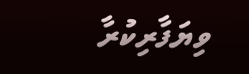ވިޔަފާރިކުރާ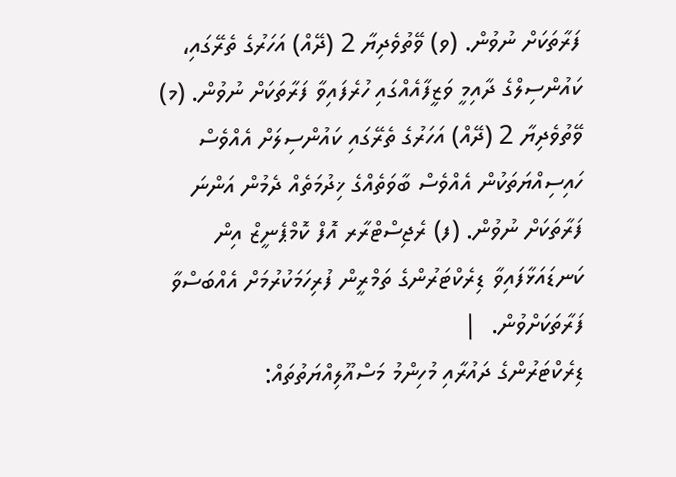ފަރާތަކަށް ނުވުން. (ވ) ވޭތުވެދިޔާ 2 (ދޭއް) އަހަރުގެ ތެރޭގައި، ކައުންސިލްގެ ދާއިމީ ވަޒީފާއެއްގައި ހުރެފައިވާ ފަރާތަކަށް ނުވުން. (މ) ވޭތުވެދިޔާ 2 (ދޭއް) އަހަރުގެ ތެރޭގައި ކައުންސިލަށް އެއްވެސް ހައިސިއްޔަތަކުން އެއްވެސް ބާވަތެއްގެ ޚިދުމަތެއް ދެމުން އަންނަ ފަރާތަކަށް ނުވުން. (ފ) ރެޖިސްޓްރާރ އޮފް ކޮމްޕެނީޒް އިން ކަނޑައަޅާފައިވާ ޑިރެކްޓަރުންގެ ތަމްރީން ފުރިހަމަކުރުމަށް އެއްބަސްވާ ފަރާތަކަށްވުން.  |
ޑިރެކްޓަރުންގެ ދައުރާއި މުހިންމު މަސްއޫލިއްޔަތުތައް: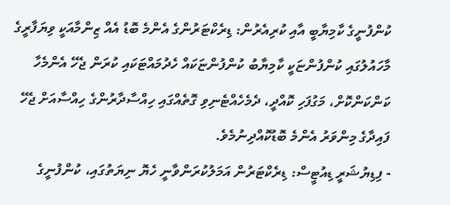ކުންފުނީގެ ކާމިޔާބީ އާއި ކުރިއެރުން: ޑިރެކްޓަރުންގެ އެންމެ ބޮޑު އެއް ޒިންމާއަކީ ވިޔަފާރީގެ މާހައުލުގައި ކުންފުންޏަކީ ކާމިޔާބު ކުންފުންޏަކައް ހެދުމައްޓަކައި ކުރަން ޖެހޭ އެންމެހާ ކަންކަންކޮށް، މަގުފަހި ކޮއްދީ، ދެމެހެއްޓެނިވި ގޮތެއްގައި ހިއްސާދާރުންގެ ހިއްސާއަށް ޖެހޭ ފައިދާގެ މިންވަރު އެންމެ ބޮޑުކޮއްދިނުމެވެ.
- ފިޑިޔުޝަރީ ޑިއުޓީސް: ޑިރެކްޓަރުން އަމަލުކުރަންވާނީ ހެޔޮ ނިޔަތުގައި، ކުންފުނީގެ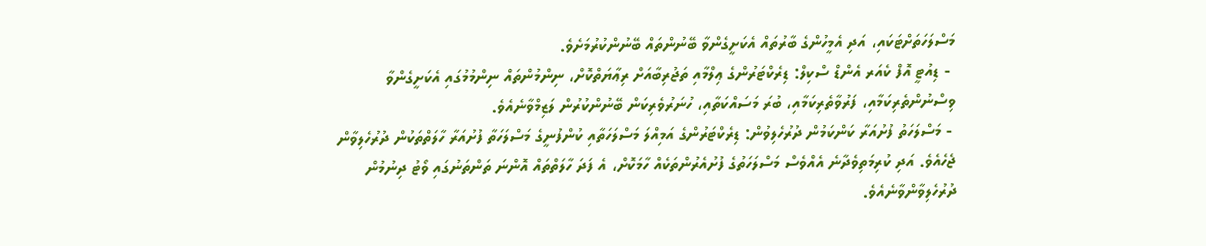މަސްލަހަތަށްޓަކައި، އަދި އެމީހުންގެ ބާރުތައް އެކަށީގެންވާ ބޭނުންތައް ބޭނުންކުރުމަށެވެ.
 - ޑިއުޓީ އޮފް ކެއަރ އެންޑް ސްކިލް: ޑިރެކްޓަރުންގެ ޢިލްމާއި ތަޖުރިބާއަށް ރިޢާޔަތްކޮށް، ނިންމުންތައް ނިންމުމުގައި އެކަށީގެންވާ ވިސްނުންތެރިކަމާއި، ފަރުވާތެރިކަމާއި، ބުރަ މަސައްކަތާއި، ހުނަރުވެރިކަން ބޭނުންކުރުން ލަޒިމްވާނެއެވެ.
 - މަސްލަހަތު ފުށުއަރާ ކަންކަމުން ދުރުހެލިވުން: ޑިރެކްޓަރުންގެ އަމިއްލަ މަސްލަހަތާއި ކުންފުނީގެ މަސްލަހަތާ ފުށުއަރާ ހާލަތްތަކުން ދުރުހެލިވާން ޖެހެއެވެ. އަދި ކުރިމަތިވެދާނެ އެއްވެސް މަސްލަހަތުގެ ފުށުއެރުންތަކެއް ހާމަކޮށް، އެ ފަދަ ހާލަތްތައް އޮންނަ ތަންތަނުގައި ވޯޓު ދިނުމުން ދުރުހެލިވާންވާނެއެވެ.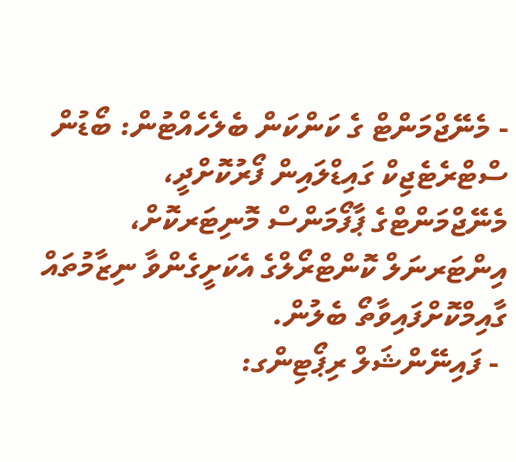- މެނޭޖްމަންޓް ގެ ކަންކަން ބެލެހެއްޓުން: ބޯޑުން ސްޓްރެޓެޖިކް ގައިޑްލައިން ފޯރުކޮށްދީ، މެނޭޖްމަންޓްގެ ޕާފޯމަންސް މޮނިޓަރކޮށް، އިންޓަރނަލް ކޮންޓްރޯލްގެ އެކަށީގެންވާ ނިޒާމުތައް ގާއިމްކޮށްފައިވާތޯ ބެލުން.
 - ފައިނޭންޝަލް ރިޕޯޓިންގ: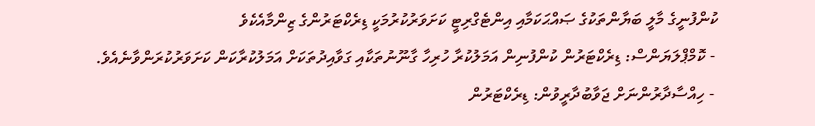ކުންފުނީގެ މާލީ ބަޔާންތަކުގެ ޞައްޙަކަމާއި އިންޓެގްރިޓީ ކަށަވަރުކުރުމަކީ ޑިރެކްޓަރުންގެ ޒިންމާއެކެވެ
 - ކޮމްޕްލަޔަންސް: ޑިރެކްޓަރުން ކުންފުނިން އަމަލުކުރާ ހުރިހާ ގާނޫނުތަކާއި ގަވާއިދުތަކަށް އަމަލުކުރާކަން ކަށަވަރުކުރަންވާނެއެވެ.
 - ހިއްސާދާރުންނަށް ޖަވާބުދާރީވުން: ޑިރެކްޓަރުން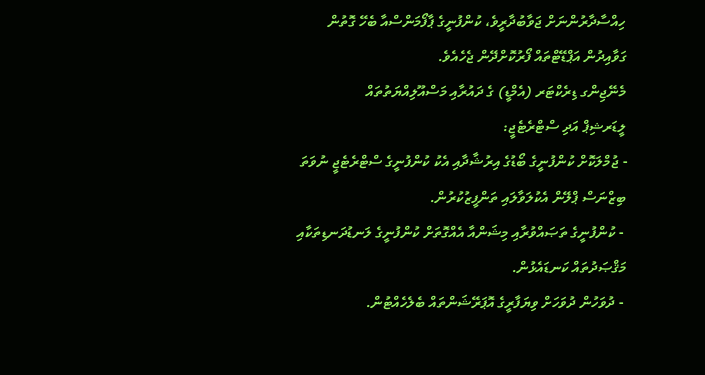ހިއްސާދާރުންނަށް ޖަވާބުދާރީވެ، ކުންފުނީގެ ޕާފޯމަންސްއާ ބެހޭ ގޮތުން ގަވާއިދުން އަޕްޑޭޓްތައް ފޯރުކޮށްދޭން ޖެހެއެވެ.
މެނޭޖިންގ ޑިރެކްޓަރ (އެމްޑީ) ގެ ދައުރާއި މަސްއޫލިއްޔަތުތައް
ލީޑަރޝިޕް އަދި ސްޓްރެޓެޖީ:
- ޖުމްލަކޮށް ކުންފުނީގެ ބޯޑުގެ އިރުޝާދާއި އެކު ކުންފުނީގެ ސްޓްރެޓެޖީ ނުވަތަ ބިޒްނަސް ޕްލޭން އެކުލަވާލައި ތަންފީޒުކުރުން.
 - ކުންފުނީގެ ތަޞައްވުރާއި މިޝަންއާ އެއްގޮތަށް ކުންފުނީގެ ލަނޑުދަނޑިތަކާއި މަޤްޞަދުތައް ކަނޑައެޅުން.
 - ދުވަހުން ދުވަހަށް ވިޔަފާރީގެ އޮޕަރޭޝަންތައް ބެލެހެއްޓުން.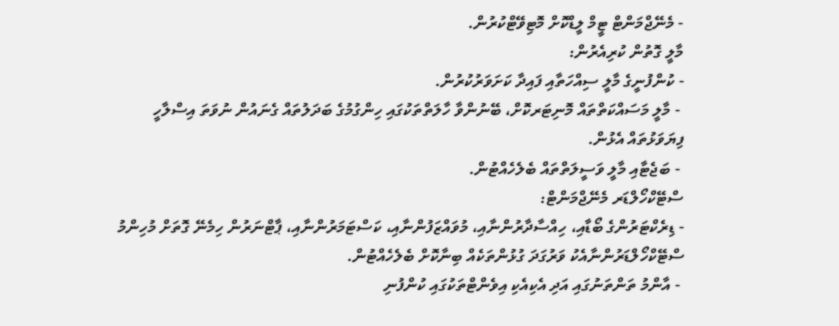- މެނޭޖްމަންޓް ޓީމް ލީޑްކޮށް މޮޓިވޭޓްކުރުން.
މާލީ ގޮތުން ކުރިއެރުން:
- ކުންފުނީގެ މާލީ ސިއްހަތާއި ފައިދާ ކަށަވަރުކުރުން.
 - މާލީ މަސައްކަތްތައް މޮނިޓަރކޮށް، ބޭނުންވާ ހާލަތްތަކުގައި ހިންގުމުގެ ބަދަލުތައް ގެނައުން ނުވަތަ އިސްލާހީ ފިޔަވަޅުތައް އެޅުން.
 - ބަޖެޓާއި މާލީ ވަސީލަތްތައް ބެލެހެއްޓުން.
ސްޓޭކްހޯލްޑަރ މެނޭޖްމަންޓް:
- ޑިރެކްޓަރުންގެ ބޯޑާއި، ހިއްސާދާރުންނާއި، މުވައްޒަފުންނާއި، ކަސްޓަމަރުންނާއި، ޕާޓްނަރުން ހިމެނޭ ގޮތަށް މުހިންމު ސްޓޭކްހޯލްޑަރުންނާއެކު ވަރުގަދަ ގުޅުންތަކެއް ބިނާކޮށް ބެލެހެއްޓުން.
 - އާންމު ތަންތަނުގައި އަދި އެކިއެކި އިވެންޓްތަކުގައި ކުންފުނި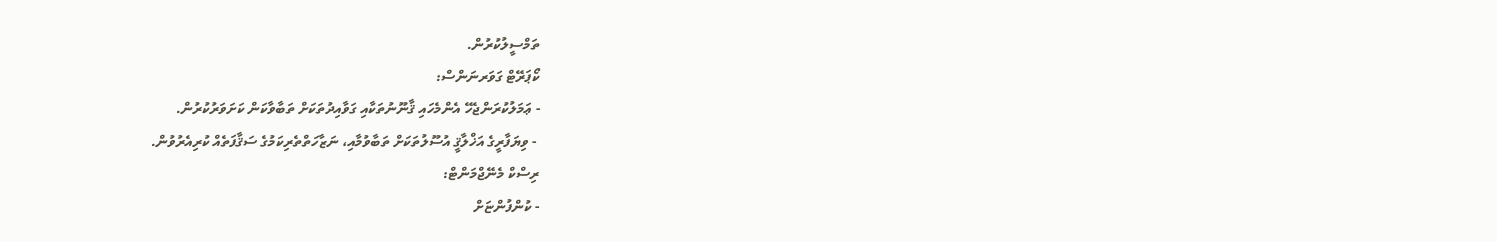ތަމްސީލުކުރުން.
ކޯޕަރޭޓް ގަވަރނަންސް:
- ޢަމަލުކުރަންޖެހޭ އެންމެހައި ޤާނޫނުތަކާއި ގަވާއިދުތަކަށް ތަބާވާކަން ކަށަވަރުކުރުން.
 - ވިޔަފާރީގެ އަޚްލާޤީ އުސޫލުތަކަށް ތަބާވުމާއި، ނަޒާހަތްތެރިކަމުގެ ސަޤާފަތެއް ކުރިއެރުވުން.
ރިސްކް މެނޭޖްމަންޓް:
- ކުންފުންޏަށް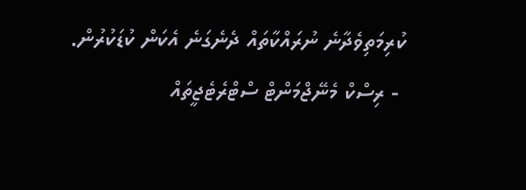ކުރިމަތިވެދާނެ ނުރައްކާތައް ދެނެގަނެ އެކަން ކުޑަކުރުން.
 - ރިސްކް މެނޭޖްމަންޓް ސްޓްރެޓެޖީތައް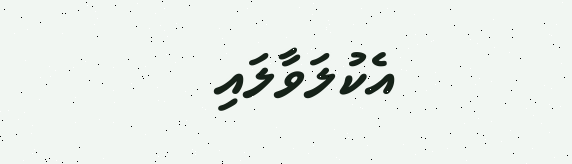އެކުލަވާލައި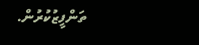ތަންފީޒުކުރުން.